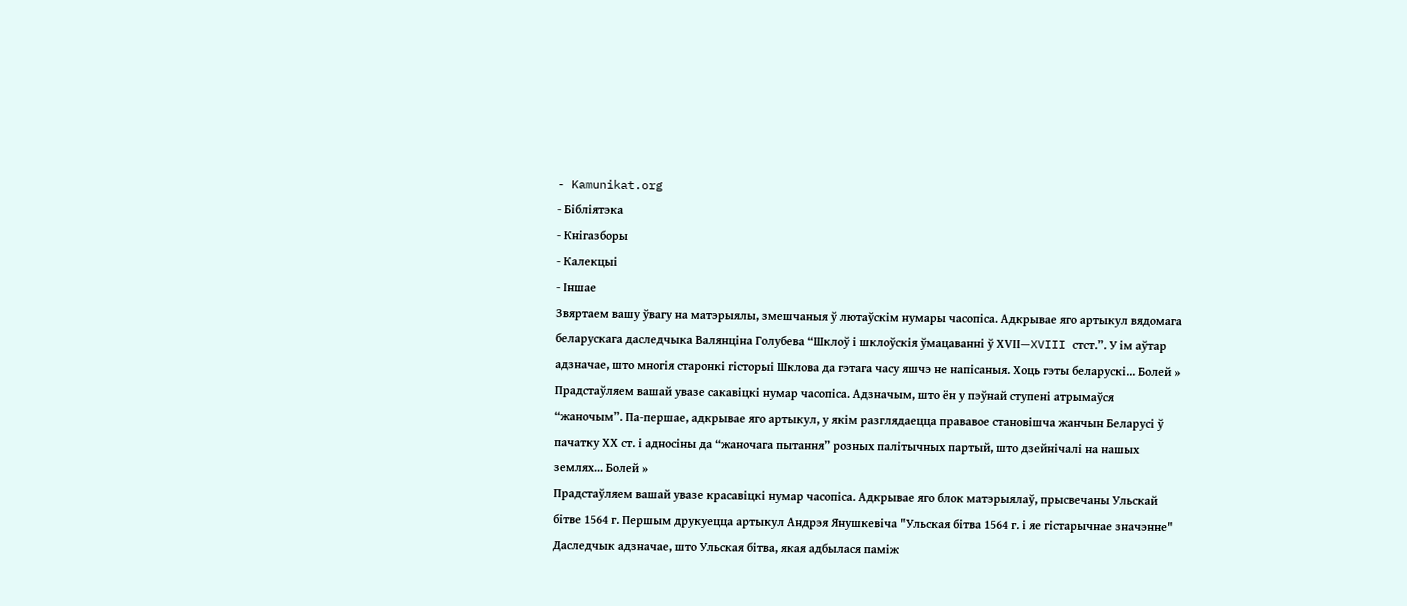- Kamunikat.org
- Бібліятэка
- Кнігазборы
- Калекцыі
- Іншае
Звяртаем вашу ўвагу на матэрыялы, змешчаныя ў лютаўскім нумары часопіса. Адкрывае яго артыкул вядомага беларускага даследчыка Валянціна Голубева “Шклоў і шклоўскія ўмацаванні ў XVІI—XVIII стст.”. У ім аўтар адзначае, што многія старонкі гісторыі Шклова да гэтага часу яшчэ не напісаныя. Хоць гэты беларускі... Болей »
Прадстаўляем вашай увазе сакавіцкі нумар часопіса. Адзначым, што ён у пэўнай ступені атрымаўся “жаночым”. Па-першае, адкрывае яго артыкул, у якім разглядаецца прававое становішча жанчын Беларусі ў пачатку ХХ ст. і адносіны да “жаночага пытання” розных палітычных партый, што дзейнічалі на нашых землях... Болей »
Прадстаўляем вашай увазе красавіцкі нумар часопіса. Адкрывае яго блок матэрыялаў, прысвечаны Ульскай бітве 1564 г. Першым друкуецца артыкул Андрэя Янушкевіча "Ульская бітва 1564 г. і яе гістарычнае значэнне" Даследчык адзначае, што Ульская бітва, якая адбылася паміж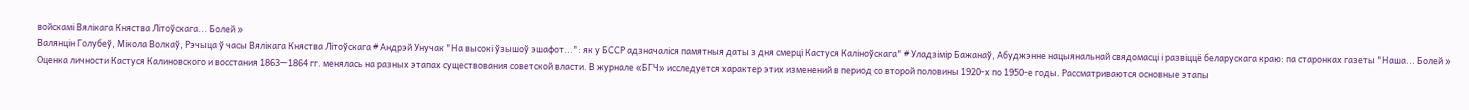войскамі Вялікага Княства Літоўскага... Болей »
Валянцін Голубеў, Мікола Волкаў, Рэчыца ў часы Вялікага Княства Літоўскага # Андрэй Унучак "На высокі ўзышоў эшафот...": як у БССР адзначаліся памятныя даты з дня смерці Кастуся Каліноўскага" # Уладзімір Бажанаў, Абуджэнне нацыянальнай свядомасці і развіццё беларускага краю: па старонках газеты "Наша... Болей »
Оценка личности Кастуся Калиновского и восстания 1863—1864 гг. менялась на разных этапах существования советской власти. В журнале «БГЧ» исследуется характер этих изменений в период со второй половины 1920-х по 1950-е годы. Рассматриваются основные этапы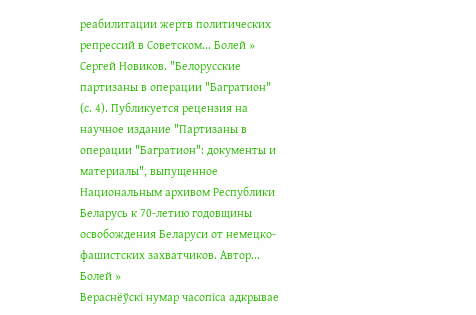реабилитации жертв политических репрессий в Советском... Болей »
Сергей Новиков. "Белорусские партизаны в операции "Багратион" (с. 4). Публикуется рецензия на научное издание "Партизаны в операции "Багратион": документы и материалы", выпущенное Национальным архивом Республики Беларусь к 70-летию годовщины освобождения Беларуси от немецко-фашистских захватчиков. Автор... Болей »
Вераснёўскі нумар часопіса адкрывае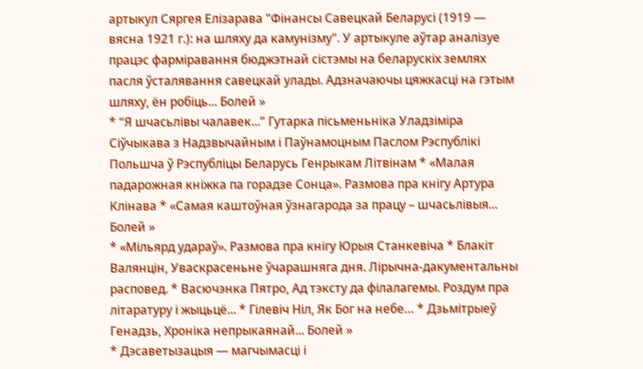артыкул Сяргея Елізарава "Фінансы Савецкай Беларусі (1919 — вясна 1921 г.): на шляху да камунізму". У артыкуле аўтар аналізуе працэс фарміравання бюджэтнай сістэмы на беларускіх землях пасля ўсталявання савецкай улады. Адзначаючы цяжкасці на гэтым шляху, ён робіць... Болей »
* “Я шчасьлівы чалавек...” Гутарка пісьменьніка Уладзіміра Сіўчыкава з Надзвычайным і Паўнамоцным Паслом Рэспублікі Польшча ў Рэспубліцы Беларусь Генрыкам Літвінам * «Малая падарожная кніжка па горадзе Сонца». Размова пра кнігу Артура Клінава * «Самая каштоўная ўзнагарода за працу – шчасьлівыя... Болей »
* «Мільярд удараў». Размова пра кнігу Юрыя Станкевіча * Блакіт Валянцін, Уваскрасеньне ўчарашняга дня. Лірычна-дакументальны расповед. * Васючэнка Пятро, Ад тэксту да філалагемы. Роздум пра літаратуру і жыцьцё... * Гілевіч Ніл, Як Бог на небе… * Дзьмітрыеў Генадзь, Хроніка непрыкаянай... Болей »
* Дэсаветызацыя — магчымасці і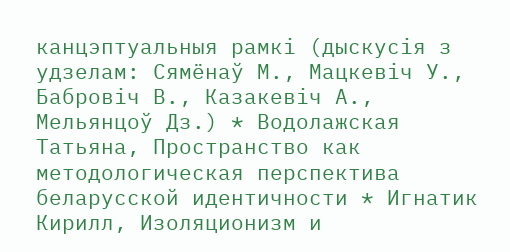канцэптуальныя рамкі (дыскусія з удзелам: Сямёнаў М., Мацкевіч У., Бабровіч В., Казакевіч А., Мельянцоў Дз.) * Водолажская Татьяна, Пространство как методологическая перспектива беларусской идентичности * Игнатик Кирилл, Изоляционизм и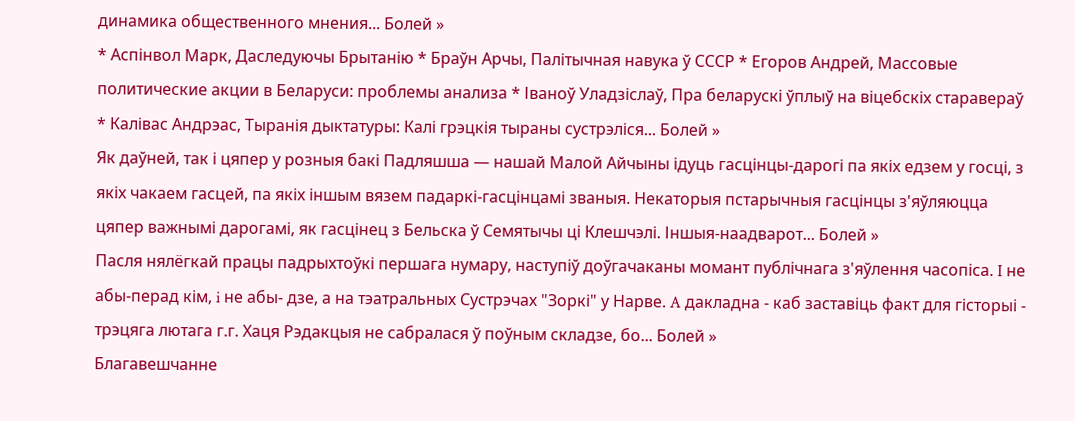динамика общественного мнения... Болей »
* Аспінвол Марк, Даследуючы Брытанію * Браўн Арчы, Палітычная навука ў СССР * Егоров Андрей, Массовые политические акции в Беларуси: проблемы анализа * Іваноў Уладзіслаў, Пра беларускі ўплыў на віцебскіх старавераў * Калівас Андрэас, Тыранія дыктатуры: Калі грэцкія тыраны сустрэліся... Болей »
Як даўней, так і цяпер у розныя бакі Падляшша — нашай Малой Айчыны ідуць гасцінцы-дарогі па якіх едзем у госці, з якіх чакаем гасцей, па якіх іншым вязем падаркі-гасцінцамі званыя. Некаторыя пстарычныя гасцінцы з'яўляюцца цяпер важнымі дарогамі, як гасцінец з Бельска ў Семятычы ці Клешчэлі. Іншыя-наадварот... Болей »
Пасля нялёгкай працы падрыхтоўкi першага нумару, наступiў доўгачаканы момант публiчнага з'яўлення часопiса. I не абы-перад кiм, i не абы- дзе, а на тэатральных Сустрэчах "Зоркi" у Нарве. A дакладна - каб заставiць факт для гiсторыi - трэцяга лютага г.г. Хаця Рэдакцыя не сабралася ў поўным складзе, бо... Болей »
Благавешчанне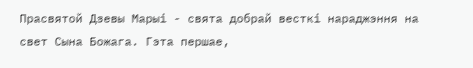Прасвятой Дзевы Марыi - свята добрай весткi нараджэння на свет Сына Божага. Гэта першае,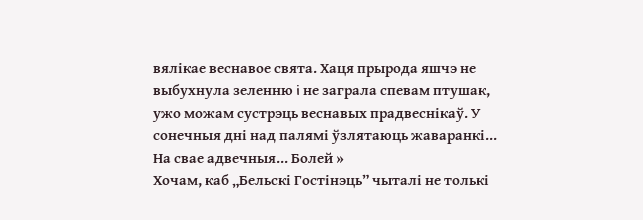вялiкае веснавое свята. Хаця прырода яшчэ не выбухнула зеленню i не заграла спевам птушак, ужо можам сустрэць веснавых прадвеснiкаў. У сонечныя днi над палямi ўзлятаюць жаваранкi... На свае адвечныя... Болей »
Хочам, каб „Бельскi Гостiнэць” чыталi не толькi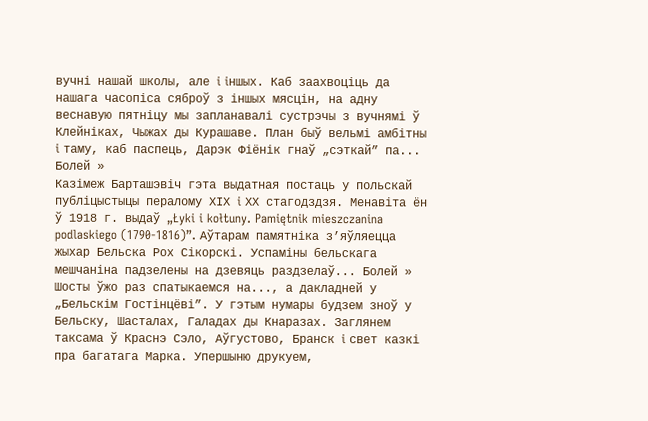вучнi нашай школы, але i iншых. Каб заахвоцiць да нашага часопiса сяброў з iншых мясцiн, на адну веснавую пятнiцу мы запланавалi сустрэчы з вучнямi ў Клейнiках, Чыжах ды Курашаве. План быў вельмi амбiтны i таму, каб паспець, Дарэк Фiёнiк гнаў „сэткай” па... Болей »
Казiмеж Барташэвiч гэта выдатная постаць у польскай публiцыстыцы пералому ХIХ i ХХ стагодздзя. Менавiта ён ў 1918 г. выдаў „Łyki i kołtuny. Pamiętnik mieszczanina podlaskiego (1790-1816)”. Aўтарам памятнiка з’яўляецца жыхар Бельска Рох Сiкорскi. Успамiны бельскага мешчанiна падзелены на дзевяць раздзелаў... Болей »
Шосты ўжо раз спатыкаемся на..., а дакладней у „Бельскiм Гостiнцёвi”. У гэтым нумары будзем зноў у Бельску, Шасталах, Галадах ды Кнаразах. Заглянем таксама ў Краснэ Сэло, Аўгустово, Бранск i свет казкi пра багатага Марка. Упершыню друкуем,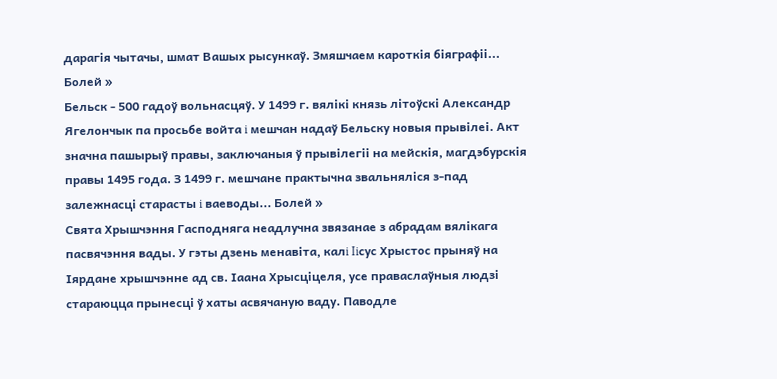дарагiя чытачы, шмат Вашых рысункаў. Змяшчаем кароткiя бiяграфii... Болей »
Бельск - 500 гадоў вольнасцяў. У 1499 г. вялiкi князь лiтоўскi Александр Ягелончык па просьбе войта i мешчан надаў Бельску новыя прывiлеi. Акт значна пашырыў правы, заключаныя ў прывiлегii на мейскiя, магдэбурскiя правы 1495 года. З 1499 г. мешчане практычна звальнялiся з-пад залежнасцi старасты i ваеводы... Болей »
Свята Хрышчэння Гасподняга неадлучна звязанае з абрадам вялiкага пасвячэння вады. У гэты дзень менавiта, калi Iiсус Хрыстос прыняў на Iярдане хрышчэнне ад св. Iаана Хрысцiцеля, усе праваслаўныя людзi стараюцца прынесцi ў хаты асвячаную вaду. Паводле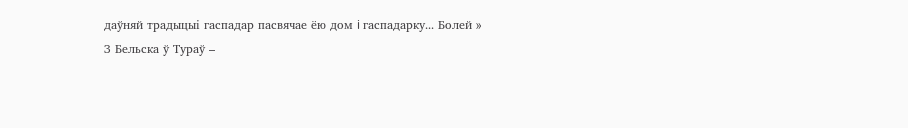даўняй традыцыi гаспадар пасвячае ёю дом i гаспадарку... Болей »
З Бельска ў Тураў –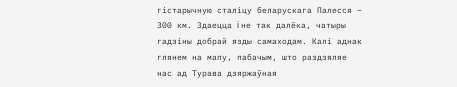гiстарычную сталiцу беларускага Палесся – 300 км. Здаецца i не так далёка, чатыры гадзiны добрай язды самаходам. Калi аднак глянем на мапу, пабачым, што раздзяляе нас ад Турава дзяржаўная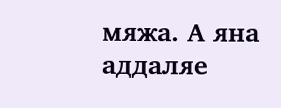мяжа. А яна аддаляе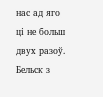нас ад яго цi не больш двух разоў. Бельск з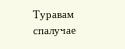Туравам спалучае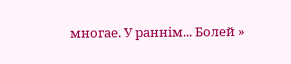многае. У раннiм... Болей »